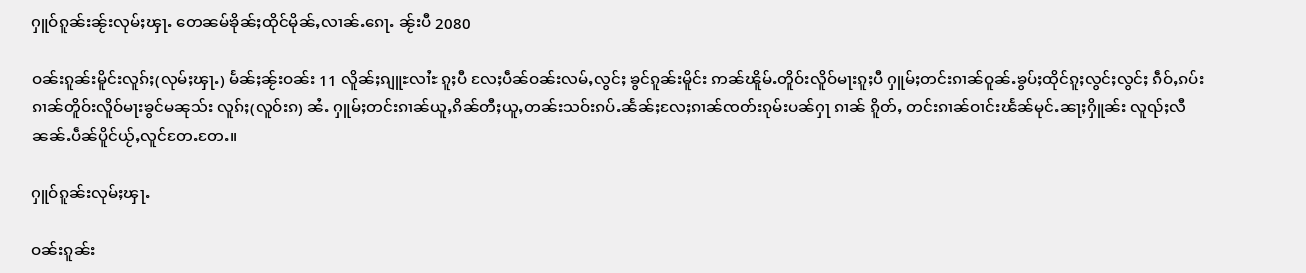ႁူဝ်ၵူၼ်းၼႂ်းလုမ်ႈၾႃႉ တေၼမ်ၶိုၼ်ႈထိုင်မိုၼ်ႇလၢၼ်ႉၵေႃႉ ၼႂ်းပီ 2080

ဝၼ်းၵူၼ်းမိူင်းလူၵ်ႈ(လုမ်ႈၾႃႉ) မႅၼ်ႈၼႂ်းဝၼ်း 11 လိူၼ်ႈၵျူႊလၢႆႊ ၵူႈပီ လႄႈပဵၼ်ဝၼ်းလမ်ႇလွင်ႈ ၶွင်ၵူၼ်းမိူင်း ဢၼ်ၽိူမ်ႉတိူဝ်းလိူဝ်မႃးၵူႈပီ ႁူမ်ႈတင်းၵၢၼ်ဝူၼ်ႉၶွပ်ႈထိုင်ၵူႈလွင်ႈလွင်ႈ ၵဵဝ်ႇၵပ်းၵၢၼ်တိူဝ်းလိူဝ်မႃးၶွင်မၼုသ်း လူၵ်ႈ(လူဝ်းၵ) ၼႆႉ ႁူမ်ႈတင်းၵၢၼ်ယူႇၵိၼ်တီႈယူႇတၼ်းသဝ်းၵပ်ႉၼႅၼ်ႈလႄႈၵၢၼ်ၸတ်းၵုမ်းပၼ်ႁႃ ၵၢၼ် ၵိူတ်ႇ တင်းၵၢၼ်ဝၢင်းၽႅၼ်မုင်ႉၼႃႈႁိူၼ်း လူၺ်ႈလီၼၼ်ႉပဵၼ်ပိူင်ယႂ်ႇလူင်တႄႉတႄႉ။

ႁူဝ်ၵူၼ်းလုမ်ႈၾႃႉ

ဝၼ်းၵူၼ်း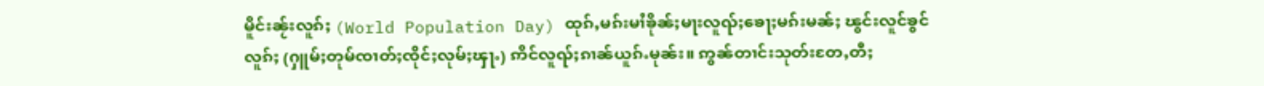မိူင်းၼႂ်းလူၵ်ႈ (World Population Day) ထုၵ်ႇမၵ်းမၢႆၶိုၼ်ႈမႃးလူၺ်ႈၶေႃႈမၵ်းမၼ်ႈ ၽွင်းလူင်ၶွင်လူၵ်ႈ (ႁူမ်ႈတုမ်ၸၢတ်ႈၸိုင်ႈလုမ်ႈၾႃႉ) ဢိင်လူၺ်ႈၵၢၼ်ယူၵ်ႉမုၼ်း။ ဢွၼ်တၢင်းသုတ်းတႄႇတီႈ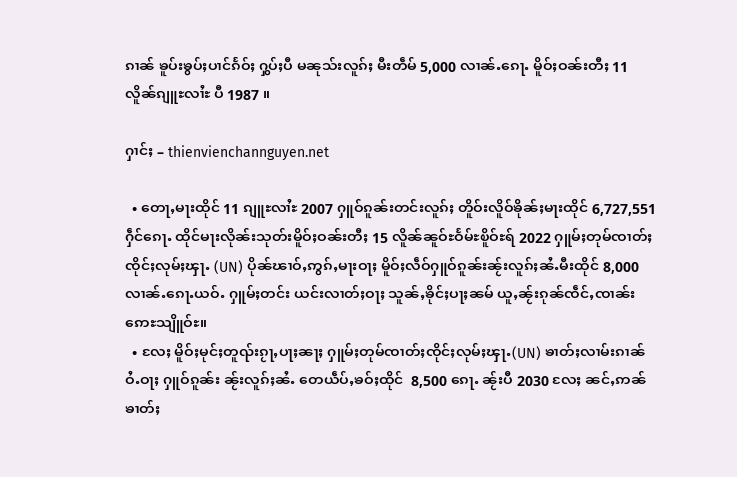ၵၢၼ် ၶူပ်းၶွပ်ႈပၢင်ၵႅဝ်ႈ ႁွပ်ႈပီ မၼုသ်းလူၵ်ႈ မီးတဵမ် 5,000 လၢၼ်ႉၵေႃႉ မိူဝ်ႈဝၼ်းတီႈ 11 လိူၼ်ၵျူႊလၢႆႊ ပီ 1987 ။

ႁၢင်ႈ – thienvienchannguyen.net

  • တေႃႇမႃးထိုင် 11 ၵျူႊလၢႆႊ 2007 ႁူဝ်ၵူၼ်းတင်းလူၵ်ႈ တိူဝ်းလိူဝ်ၶိုၼ်ႈမႃးထိုင် 6,727,551 ႁဵင်ၵေႃႉ ထိုင်မႃးလိုၼ်းသုတ်းမိူဝ်ႈဝၼ်းတီႈ 15 လိူၼ်ၼူဝ်ႊဝႅမ်ႊၿိူဝ်ႊရ် 2022 ႁူမ်ႈတုမ်ၸၢတ်ႈၸိုင်ႈလုမ်ႈၾႃႉ (UN) ပိုၼ်ၽၢဝ်ႇဢွၵ်ႇမႃးဝႃႈ မိူဝ်ႈလဵဝ်ႁူဝ်ၵူၼ်းၼႂ်းလူၵ်ႈၼႆႉမီးထိုင် 8,000 လၢၼ်ႉၵေႃႉယဝ်ႉ ႁူမ်ႈတင်း ယင်းလၢတ်ႈဝႃႈ သူၼ်ႇၶိုင်ႈပႃႈၼမ် ယူႇၼႂ်းၵုၼ်ၸဵင်ႇၸၢၼ်းဢေႊသျိူဝ်ႊ။
  • လႄႈ မိူဝ်ႈမုင်ႈတူၺ်းၵႂႃႇပႃႈၼႃႈ ႁူမ်ႈတုမ်ၸၢတ်ႈၸိုင်ႈလုမ်ႈၾႃႉ(UN) ၶၢတ်ႈလၢမ်းၵၢၼ်ဝႆႉဝႃႈ ႁူဝ်ၵူၼ်း ၼႂ်းလူၵ်ႈၼႆႉ တေယဵပ်ႇၶဝ်ႈထိုင်  8,500 ၵေႃႉ ၼႂ်းပီ 2030 လႄႈ ၼင်ႇဢၼ်ၶၢတ်ႈ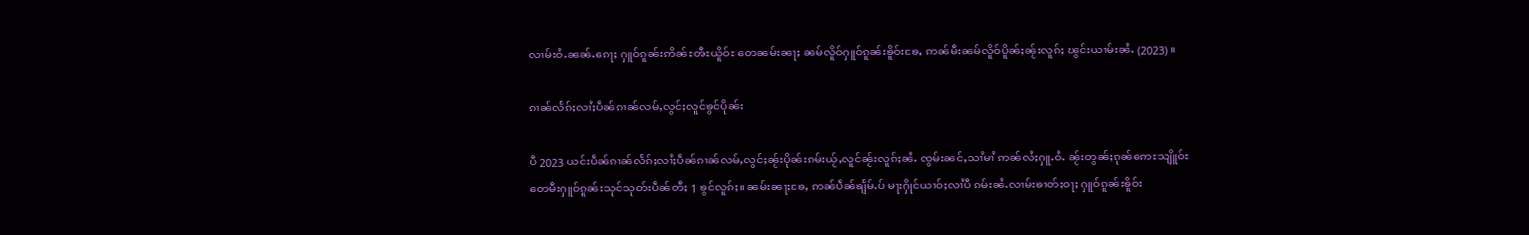လၢမ်းဝႆႉၼၼ်ႉၵေႃႈ ႁူဝ်ၵူၼ်းဢိၼ်ႊၻီႊယိူဝ်ႊ တေၼမ်းၼႃႈ ၼမ်လိူဝ်ႁူဝ်ၵူၼ်းၶိူဝ်းၶႄႇ ဢၼ်မီးၼမ်လိူဝ်ပိူၼ်ႈၼႂ်းလူၵ်ႈ ၽွင်းယၢမ်းၼႆႉ (2023) ။

ၵၢၼ်လႅၵ်ႈလၢႆႈပဵၼ်ၵၢၼ်လမ်ႇလွင်ႈလူင်ၶွင်ပိုၼ်း

ပီ 2023 ယင်းပဵၼ်ၵၢၼ်လႅၵ်ႈလၢႆႈပဵၼ်ၵၢၼ်လမ်ႇလွင်ႈၼႂ်းပိုၼ်းၵမ်းယႂ်ႇလူင်ၼႂ်းလူၵ်ႈၼႆႉ ၸွမ်းၼင်ႇသၢႆမၢႆ ဢၼ်လႆႈႁူႉဝႆႉ ၼႂ်းတွၼ်ႈၵုၼ်ဢေႊသျိူဝ်ႊ တေမီးႁူဝ်ၵူၼ်းသုင်သုတ်းပဵၼ်တီႈ 1 ၶွင်လူၵ်ႈ။ ၼမ်းၼႃႈၶႄႇ ဢၼ်ပဵၼ်ၶျႅမ်ႉပ် မႃးႁိုင်ယၢဝ်ႈလၢႆပီ ၵမ်းၼႆႉလၢမ်းၶၢတ်ႈဝႃႈ ႁူဝ်ၵူၼ်းၶိူဝ်း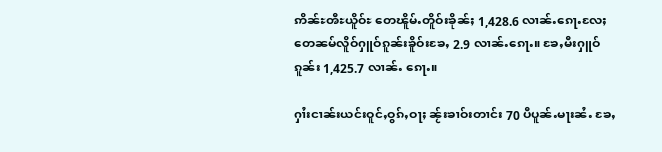ဢိၼ်ႊၻီႊယိူဝ်ႊ တေၽိူမ်ႉတိူဝ်းၶိုၼ်ႈ 1,428.6 လၢၼ်ႉၵေႃႉလႄႈတေၼမ်လိူဝ်ႁူဝ်ၵူၼ်းၶိူဝ်းၶႄႇ 2.9 လၢၼ်ႉၵေႃႉ။ ၶႄႇမီးႁူဝ်ၵူၼ်း 1,425.7 လၢၼ်ႉ ၵေႃႉ။

ႁၢႆးငၢၼ်းယင်းဝူင်ႇဝွၵ်ႇဝႃႈ ၼႂ်းၶၢဝ်းတၢင်း 70 ပီပူၼ်ႉမႃးၼႆႉ ၶႄႇ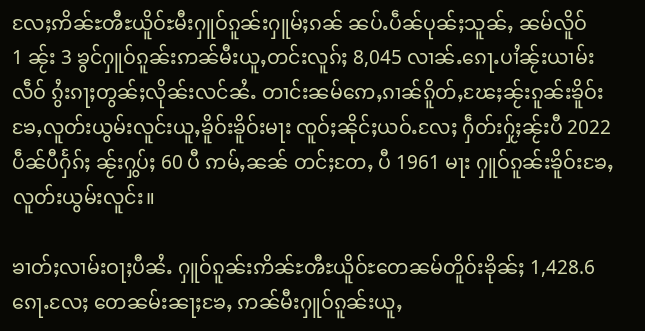လႄႈဢိၼ်ႊၻီႊယိူဝ်ႊမီးႁူဝ်ၵူၼ်းႁူမ်ႈၵၼ် ၼပ်ႉပဵၼ်ပုၼ်ႈသူၼ်ႇ ၼမ်လိူဝ် 1 ၼႂ်း 3 ၶွင်ႁူဝ်ၵူၼ်းဢၼ်မီးယူႇတင်းလူၵ်ႈ 8,045 လၢၼ်ႉၵေႃႉပၢႆၼႂ်းယၢမ်းလဵဝ် ၵွႆးၵႃႈတွၼ်ႈလိုၼ်းလင်ၼႆႉ တၢင်းၼမ်ဢေႇၵၢၼ်ၵိူတ်ႇၽႄႈၼႂ်းၵူၼ်းၶိူဝ်းၶႄႇလူတ်းယွမ်းလူင်းယူႇၶိူဝ်းၶိူဝ်းမႃး ၸူဝ်ႈၼိုင်ႈယဝ်ႉလႄႈ ႁဵတ်းႁႂ်ႈၼႂ်းပီ 2022 ပဵၼ်ပီႁႅၵ်ႈ ၼႂ်းႁွပ်ႈ 60 ပီ ဢမ်ႇၼၼ် တင်ႈတႄႇ ပီ 1961 မႃး ႁူဝ်ၵူၼ်းၶိူဝ်းၶႄႇ လူတ်းယွမ်းလူင်း။

ၶၢတ်ႈလၢမ်းဝႃႈပီၼႆႉ ႁူဝ်ၵူၼ်းဢိၼ်ႊၻီႊယိူဝ်ႊတေၼမ်တိူဝ်းၶိုၼ်ႈ 1,428.6 ၵေႃႉလႄႈ တေၼမ်းၼႃႈၶႄႇ ဢၼ်မီးႁူဝ်ၵူၼ်းယူႇ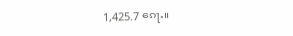1,425.7 ၵေႃႉ။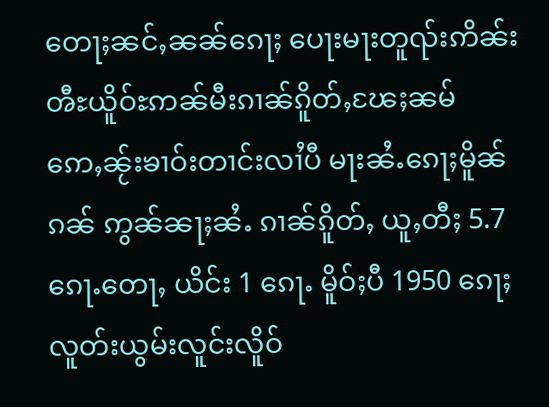တေႃႈၼင်ႇၼၼ်ၵေႃႈ ပေႃးမႃးတူၺ်းဢိၼ်းၻီႊယိူဝ်ႊဢၼ်မီးၵၢၼ်ၵိူတ်ႇၽႄႈၼမ်ဢေႇၼႂ်းၶၢဝ်းတၢင်းလၢႆပီ မႃးၼႆႉၵေႃႈမိူၼ်ၵၼ် ဢွၼ်ၼႃႈၼႆႉ ၵၢၼ်ၵိူတ်ႇ ယူႇတီႈ 5.7 ၵေႃႉတေႃႇ ယိင်း 1 ၵေႃႉ မိူဝ်ႈပီ 1950 ၵေႃႈ လူတ်းယွမ်းလူင်းလိူဝ်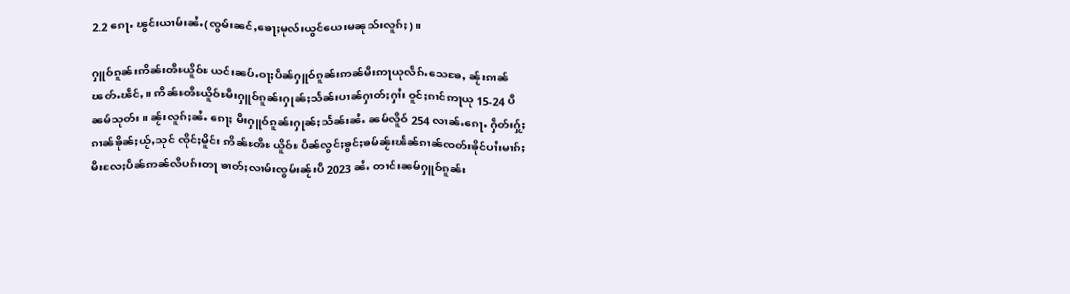2.2 ၵေႃႉ ၽွင်းယၢမ်းၼႆႉ(ၸွမ်းၼင်ႇၶေႃႈမုလ်းယွင်ယေးမၼုသ်းလူၵ်ႈ)။

ႁူဝ်ၵူၼ်းဢိၼ်းၻီႊယိူဝ်ႊ ယင်းၼပ်ႉဝႃႈပဵၼ်ႁူဝ်ၵူၼ်းဢၼ်မီးဢႃယုလဵၵ်ႉသေၶႄႇ ၼႂ်းၵၢၼ်ၽတ်ႉၽဵင်ႇ။ ဢိၼ်ႊၻီႊယိူဝ်ႊမီးႁူဝ်ၵူၼ်းႁုၼ်ႈသႅၼ်းပၢၼ်ႁၢတ်ႈႁၢႆး ဝူင်ႈၵၢင်ဢႃယု 15-24 ပီ ၼမ်သုတ်း။ ၼႂ်းလူၵ်ႈၼႆႉ ၵေႃႈ မီးႁူဝ်ၵူၼ်းႁုၼ်ႈသႅၼ်းၼႆႉ ၼမ်လိူဝ် 254 လၢၼ်ႉၵေႃႉ ႁဵတ်းႁႂ်ႈၵၢၼ်ၶိုၼ်ႈယႂ်ႇသုင် ၸိုင်ႈမိူင်း ဢိၼ်ႊၻီႊ ယိူဝ်ႊ ပဵၼ်လွင်ႈၶွင်ႈၶမ်ၼႂ်းၽႅၼ်ၵၢၼ်ၸတ်းၶိုင်ပၢႆးမၢၵ်ႈမီးလႄႈပဵၼ်ဢၼ်လီပၵ်းတႃ ၶၢတ်ႈလၢမ်းၸွမ်းၼႂ်းပီ 2023 ၼႆႉ တၢင်းၼမ်ႁူဝ်ၵူၼ်း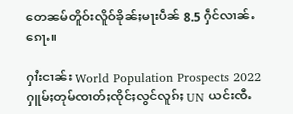တေၼမ်တိူဝ်းလိူဝ်ၶိုၼ်ႈမႃးပဵၼ် 8.5 ႁဵင်လၢၼ်ႉၵေႃႉ။

ႁၢႆးငၢၼ်း World Population Prospects 2022 ႁူမ်ႈတုမ်ၸၢတ်ႈၸိုင်ႈလွင်လူၵ်ႈ UN ယင်းၸီႉ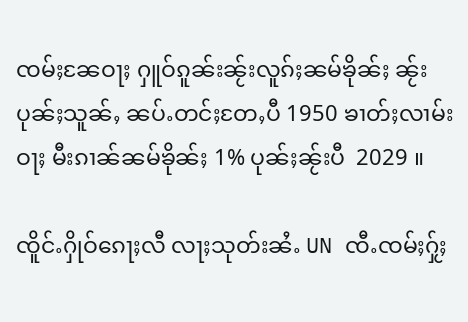ၸမ်ႈၼႄဝႃႈ ႁူဝ်ၵူၼ်းၼႂ်းလူၵ်ႈၼမ်ၶိုၼ်ႈ ၼႂ်းပုၼ်ႈသူၼ်ႇ ၼပ်ႉတင်ႈတႄႇပီ 1950 ၶၢတ်ႈလၢမ်းဝႃႈ မီးၵၢၼ်ၼမ်ၶိုၼ်ႈ 1% ပုၼ်ႈၼႂ်းပီ  2029 ။

ၸိူင်ႉႁိုဝ်ၵေႃႈလီ လႃႈသုတ်းၼႆႉ UN ၸီႉၸမ်ႈႁႂ်ႈ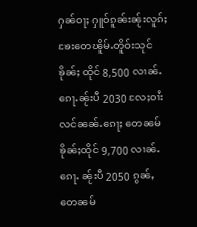ႁၼ်ဝႃႈ ႁူဝ်ၵူၼ်းၼႂ်းလူၵ်ႈၶႄးတေၽိူမ်ႉတိူဝ်းသုင်ၶိုၼ်ႈ ထိုင် 8,500 လၢၼ်ႉၵေႃႉၼႂ်းပီ 2030 လႄႈဝၢႆးလင်ၼၼ်ႉၵေႃႈ တေၼမ်ၶိုၼ်ႈထိုင် 9,700 လၢၼ်ႉၵေႃႉ ၼႂ်းပီ 2050 ၵွၼ်ႇတေၼမ်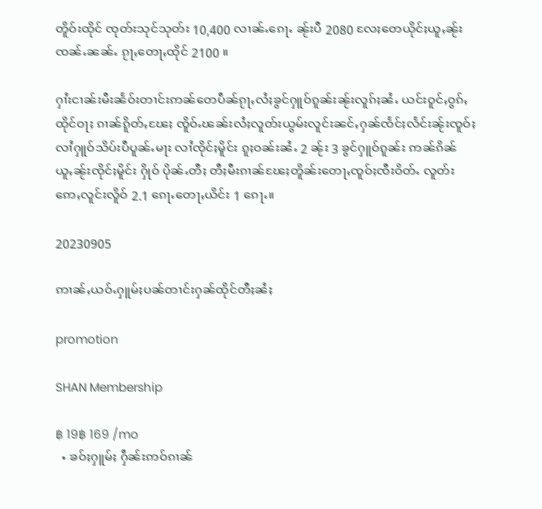တိူဝ်းထိုင် ၸုတ်းသုင်သုတ်း 10,400 လၢၼ်ႉၵေႃႉ ၼႂ်းပီ 2080 လႄႈတေယိုင်ႈယူႇၼႂ်းၸၼ်ႉၼၼ်ႉ ၵႂႃႇတေႃႇထိုင် 2100 ။

ႁၢႆးငၢၼ်းမီးၼႅဝ်းတၢင်းဢၼ်တေပဵၼ်ၵႂႃႇလႆႈၶွင်ႁူဝ်ၵူၼ်းၼႂ်းလူၵ်ႈၼႆႉ ယင်းဝူင်ႇဝွၵ်ႇထိုင်ဝႃႈ ၵၢၼ်ၵိူတ်ႇၽႄႈ ၸိူဝ်ႉၽၼ်းလႆႈလူတ်းယွမ်းလူင်းၼင်ႇႁၼ်ၸႅင်ႈလႅင်းၼႂ်းၸူဝ်ႈလၢႆႁူဝ်သိပ်းပီပူၼ်ႉမႃး လၢႆၸိုင်ႈမိူင်း ၵူႈဝၼ်းၼႆႉ 2 ၼႂ်း 3 ၶွင်ႁူဝ်ၵူၼ်း ဢၼ်ၵိၼ်ယူႇၼႂ်းၸိုင်ႈမိူင်း ႁိုဝ် ပိုၼ်ႉတီႈ တီႈမီးၵၢၼ်ၽႄႈတိူၼ်းတေႃႇၸူဝ်ႈၸီးဝိတ်ႉ လူတ်းဢေႇလူင်းလိူဝ် 2.1 ၵေႃႉတေႃႇယိင်း 1 ၵေႃႉ။

20230905

ဢၢၼ်ႇယဝ်ႉႁူမ်ႈပၼ်တၢင်းႁၼ်ထိုင်တီႈၼႆႈ

promotion

SHAN Membership

฿ 19฿ 169 /mo
  • ၶဝ်ႈႁူမ်ႈ ႁဵၼ်းဢဝ်ၵၢၼ်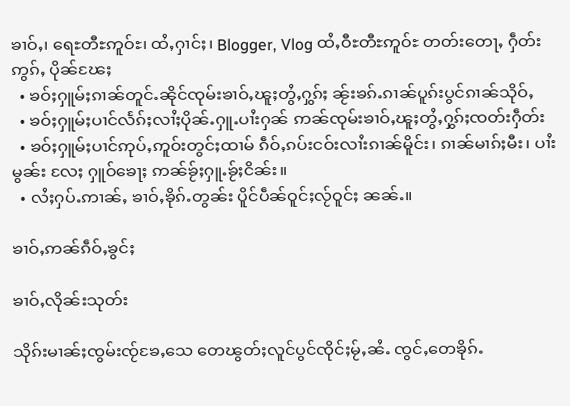ၶၢဝ်ႇ၊ ရေႊတီႊဢူဝ်ႊ၊ ထႆႇႁၢင်ႈ၊ Blogger, Vlog ထႆႇဝီႊတီႊဢူဝ်ႊ တတ်းတေႃႇ ႁဵတ်းဢွၵ်ႇ ပိုၼ်ၽႄႈ
  • ၶဝ်ႈႁူမ်ႈၵၢၼ်တူင်ႉၼိုင်ၸုမ်းၶၢဝ်ႇၽူႈတွႆႇႁွၵ်ႈ ၼႂ်းၶၵ်ႉၵၢၼ်ပူၵ်းပွင်ၵၢၼ်သိုဝ်ႇ
  • ၶဝ်ႈႁူမ်ႈပၢင်လႅၵ်ႈလၢႆႈပိုၼ်ႉႁူႉပၢႆးႁၼ် ဢၼ်ၸုမ်းၶၢဝ်ႇၽူႈတွႆႇႁွၵ်ႈၸတ်းႁဵတ်း
  • ၶဝ်ႈႁူမ်ႈပၢင်ဢုပ်ႇဢူဝ်းတွင်ႈထၢမ် ၵဵဝ်ႇၵပ်းငဝ်းလၢႆးၵၢၼ်မိူင်း၊ ၵၢၼ်မၢၵ်ႈမီး၊ ပၢႆးမွၼ်း လႄႈ ႁူဝ်ၶေႃႈ ဢၼ်ၶႂ်ႈႁူႉၶႂ်ႈငိၼ်း။
  • လႆႈႁပ်ႉဢၢၼ်ႇ ၶၢဝ်ႇၶိုၵ်ႉတွၼ်း ပိူင်ပဵၼ်ဝူင်ႈလႂ်ဝူင်ႈ ၼၼ်ႉ။

ၶၢဝ်ႇဢၼ်ၵဵဝ်ႇၶွင်ႈ

ၶၢဝ်ႇလိုၼ်းသုတ်း

သိုၵ်းမၢၼ်ႈၸွမ်းၸႂ်ၶႄႇသေ တေၽွတ်ႈလူင်ပွင်ၸိုင်ႈမႂ်ႇၼႆႉ ၸွင်ႇတေၶိုၵ်ႉ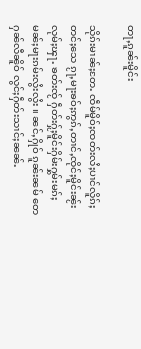တႃႇၵူၼ်းမိူင်း

သိုၵ်းမၢၼ်ႈတႄႉ ၸဵမ်မိူဝ်ႈၸတ်းလႆႈပၢင်လိူၵ်ႈတင်ႈသေ ၵႂႃႇမႃးၶဝ်ႈဢွၵ်ႇတၢင်ႇၸိုင်ႈမိူင်းၼႂ်းလုမ်ႈၾႃႉ ၶတ်းၸႂ် ႁဵတ်းႁႂ်ႈမိူင်းႁိမ်းႁွမ်းမၵ်ႈမၼ်ႈမႃးၵမ်းလွႆးလွႆး ။ ၼင်ႇႁိုဝ် ၵူၼ်းၼမ် တေႁၼ်လီၼိူဝ် လွင်ႈႁဵတ်းသၢင်ႈၼၼ်ႉ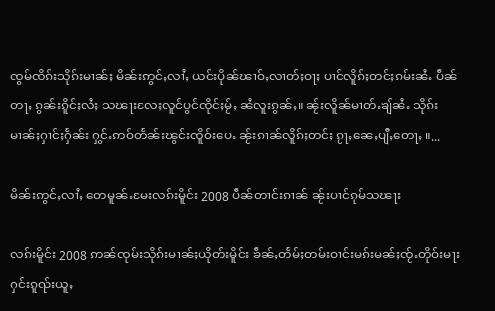ၸွမ်ၸိၵ်းသိုၵ်းမၢၼ်ႈ မိၼ်းဢွင်ႇလၢႆႇ ယင်းပိုၼ်ၽၢဝ်ႇလၢတ်ႈဝႃႈ ပၢင်လိူၵ်ႈတင်ႈၵမ်းၼႆႉ ပဵၼ်တႃႇ ၵွၼ်းၵိူင်ႈလႆႈ သၽႃးလႄႈလူင်ပွင်ၸိုင်ႈမႂ်ႇ ၼႆလူးၵွၼ်ႇ။ ၼႂ်းလိူၼ်မၢတ်ႉၶျ်ၼႆႉ သိုၵ်းမၢၼ်ႈႁၢင်ႈႁႅၼ်း ႁွင်ႉဢဝ်တႅၼ်းၽွင်းၸိူဝ်းပေႉ ၼႂ်းၵၢၼ်လိူၵ်ႈတင်ႈ ၵႂႃႇၼေႇပျီႇတေႃႇ ။...

မိၼ်းဢွင်ႇလၢႆႇ တေမူၼ်ႉမႄးလၵ်းမိူင်း 2008 ပဵၼ်တၢင်းၵၢၼ် ၼႂ်းပၢင်ၵုမ်သၽႃး

လၵ်းမိူင်း 2008 ဢၼ်ၸုမ်းသိုၵ်းမၢၼ်ႈယိုတ်းမိူင်း ၶဵၼ်ႇတႅမ်ႈတမ်းဝၢင်းမၵ်းမၼ်ႈၸႂ်ႉတိုဝ်းမႃးႁင်းၵူၺ်းယူႇ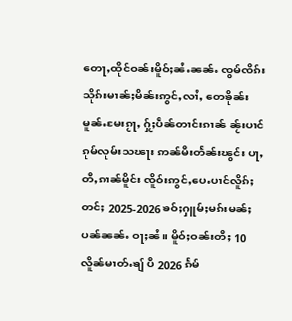တေႃႇထိုင်ဝၼ်းမိူဝ်ႈၼႆႉၼၼ်ႉ ၸွမ်ၸိၵ်းသိုၵ်းမၢၼ်ႈမိၼ်းဢွင်ႇလၢႆႇ တေၶိုၼ်းမူၼ်ႉမႄးၵႂႃႇ ႁႂ်ႈပဵၼ်တၢင်းၵၢၼ် ၼႂ်းပၢင်ၵုမ်လုမ်းသၽႃး ဢၼ်မီးတႅၼ်းၽွင်း ပႃႇတီႇၵၢၼ်မိူင်း ၸိူဝ်းဢွင်ႇပေႉပၢင်လိူၵ်ႈတင်ႈ 2025-2026 ၶဝ်ႈႁူမ်ႈမၵ်းမၼ်ႈပၼ်ၼၼ်ႉ ဝႃႈၼႆ။ မိူဝ်ႈဝၼ်းတီႈ 10 လိူၼ်မၢတ်ႉၶျ် ပီ 2026 ၵႅမ်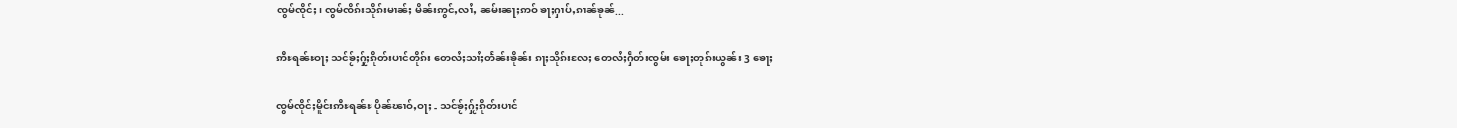ၸွမ်ၸိုင်ႈ၊ ၸွမ်ၸိၵ်းသိုၵ်းမၢၼ်ႈ မိၼ်းဢွင်ႇလၢႆႇ ၼမ်းၼႃႈဢဝ် ၶႃႈႁၢပ်ႇၵၢၼ်ၶုၼ်...

ဢီႊရၼ်ႊဝႃႈ သင်ၶႂ်ႈႁႂ်ႈၵိုတ်းပၢင်တိုၵ်း တေလႆႈသၢႆႈတႅၼ်းၶိုၼ်း ၵႃႈသိုၵ်းလႄႈ တေလႆႈႁဵတ်းၸွမ်း ၶေႃႈတုၵ်းယွၼ်း 3 ၶေႃႈ

ၸွမ်ၸိုင်ႈမိူင်းဢီႊရၼ်ႊ ပိုၼ်ၽၢဝ်ႇဝႃႈ - သင်ၶႂ်ႈႁႂ်ႈၵိုတ်းပၢင်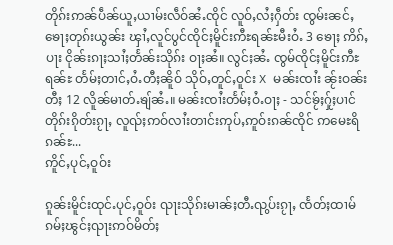တိုၵ်းဢၼ်ပဵၼ်ယူႇယၢမ်းလဵဝ်ၼႆႉၸိုင် လူဝ်ႇလႆႈႁဵတ်း ၸွမ်းၼင်ႇၶေႃႈတုၵ်းယွၼ်း ၾၢႆႇလူင်ပွင်ၸိုင်ႈမိူင်းဢီႊရၼ်ႊမီးဝႆႉ 3 ၶေႃႈ ဢိၵ်ႇပႃး ငိုၼ်းၵႃႈသၢႆႈတႅၼ်းသိုၵ်း ဝႃႈၼႆ။ လွင်ႈၼႆႉ ၸွမ်ၸိုင်ႈမိူင်းဢီႊရၼ်ႊ တႅမ်ႈတၢင်ႇဝႆႉတီႈၼိူဝ် သိုဝ်ႇတူင်ႇဝူင်း X မၼ်းၸၢႆး ၼႂ်းဝၼ်းတီႈ 12 လိူၼ်မၢတ်ႉၶျ်ၼႆႉ။ မၼ်းၸၢႆးတႅမ်ႈဝႆႉဝႃႈ - သင်ၶႂ်ႈႁႂ်ႈပၢင်တိုၵ်းၵိုတ်းၵႂႃႇ လူၺ်ႈဢဝ်လၢႆးတၢင်းဢုပ်ႇဢူဝ်းၵၼ်ၸိုင် ဢမေႊရိၵၼ်ႊ...
ဢိူင်ႇပုင်ႇဝူဝ်း

ၵူၼ်းမိူင်းထုင်ႉပုင်ႇဝူဝ်း ၺႃးသိုၵ်းမၢၼ်ႈတီႉၺွပ်းၵႂႃႇ ၸႅတ်ႈထၢမ် ၵမ်ႈၽွင်ႈၺႃးဢဝ်မိတ်ႈ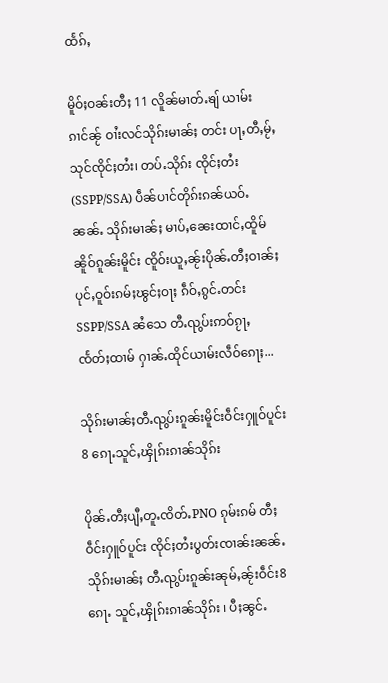ထႅၵ်ႇ

မိူဝ်ႈဝၼ်းတီႈ 11 လိူၼ်မၢတ်ႉၶျ် ယၢမ်းၵၢင်ၼႂ် ဝၢႆးလင်သိုၵ်းမၢၼ်ႈ တင်း ပႃႇတီႇမႂ်ႇသုင်ၸိုင်ႈတႆး၊ တပ်ႉသိုၵ်း ၸိုင်ႈတႆး (SSPP/SSA) ပဵၼ်ပၢင်တိုၵ်းၵၼ်ယဝ်ႉၼၼ်ႉ သိုၵ်းမၢၼ်ႈ မၢပ်ႇၼေးထၢင်ႇထိူမ် ၼိူဝ်ၵူၼ်းမိူင်း ၸိူဝ်းယူႇၼႂ်းပိုၼ်ႉတီႈဝၢၼ်ႈပုင်ႇဝူဝ်းၵမ်ႈၽွင်ႈဝႃႈ ၵဵဝ်ႇၵွင်ႉတင်း SSPP/SSA ၼႆသေ တီႉၺွပ်းဢဝ်ၵႂႃႇ ၸႅတ်ႈထၢမ် ႁၢၼ်ႉထိုင်ယၢမ်းလဵဝ်ၵေႃႈ...

သိုၵ်းမၢၼ်ႈတီႉၺွပ်းၵူၼ်းမိူင်းဝဵင်းႁူဝ်ပူင်း 8 ၵေႃႉသူင်ႇၾိုၵ်းၵၢၼ်သိုၵ်း

ပိုၼ်ႉတီႈပျီႇတူႉၸိတ်ႉPNO ၵုမ်းၵမ် တီႈဝဵင်းႁူဝ်ပူင်း ၸိုင်ႈတႆးပွတ်းၸၢၼ်းၼၼ်ႉ သိုၵ်းမၢၼ်ႈ တီႉၺွပ်းၵူၼ်းၼုမ်ႇၼႂ်းဝဵင်း8 ၵေႃႉ သူင်ႇၾိုၵ်းၵၢၼ်သိုၵ်း ၊ ပီႈၼွင်ႉ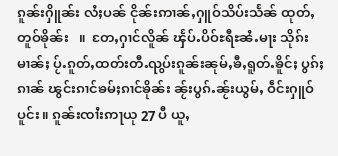ၵူၼ်းႁိူၼ်း လႆႈပၼ် ငိုၼ်းဢၢၼ်ႇႁူဝ်သိပ်းသႅၼ် ထုတ်ႇတူဝ်ၶိုၼ်း   ။  တႄႇႁၢင်လိူၼ် ၾႅပ်ႉပိဝ်ႊရီႊၼႆႉမႃး သိုၵ်းမၢၼ်ႈ ပႂ်ႉၵူတ်ႇထတ်းတီႉၺွပ်းၵူၼ်းၼုမ်ႇၶီႇရူတ်ႉၶိူင်ႈ ပွၵ်ႈၵၢၼ် ၽွင်းၵၢင်ၶမ်ႈၵၢင်ၶိုၼ်း ၼႂ်းပွၵ်ႉၼႂ်းယွမ်ႇ ဝဵင်းႁူဝ်ပူင်း။ ၵူၼ်းၸၢႆးဢႃယု 27 ပီ ယူႇ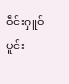ဝဵင်းႁူဝ်ပူင်း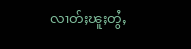လၢတ်ႈၽူႈတွႆႇ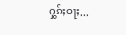ႁွၵ်ႈဝႃႈ...